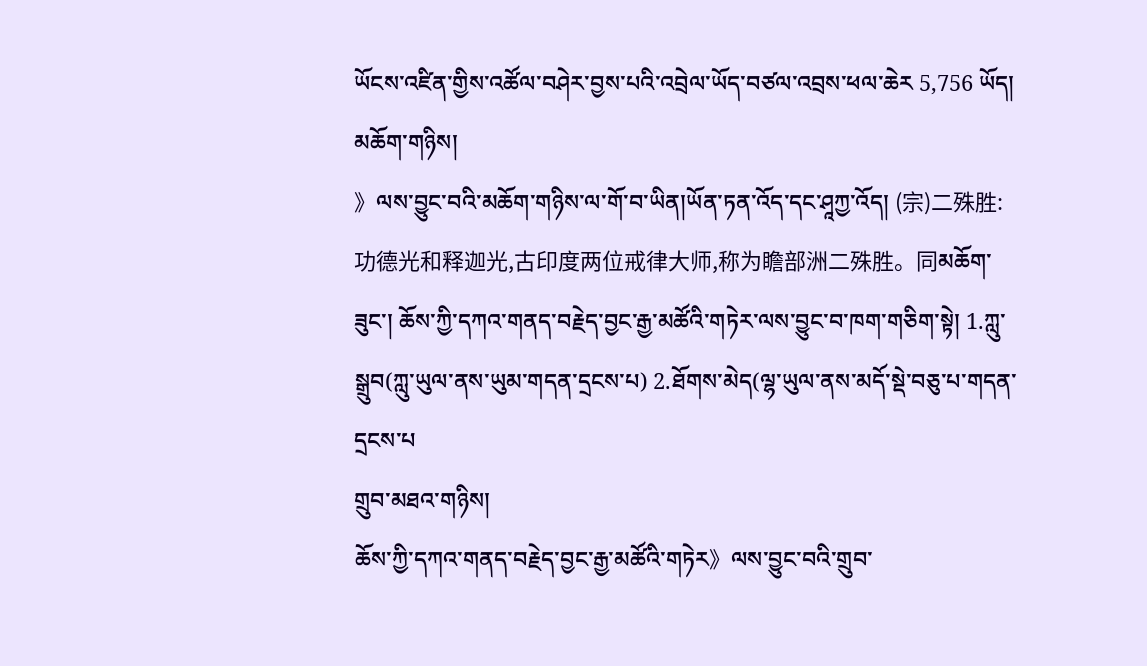ཡོངས་འཛིན་གྱིས་འཚོལ་བཤེར་བྱས་པའི་འབྲེལ་ཡོད་བཙལ་འབྲས་ཕལ་ཆེར 5,756 ཡོད།
མཆོག་གཉིས།
》ལས་བྱུང་བའི་མཆོག་གཉིས་ལ་གོ་བ་ཡིན།ཡོན་ཏན་འོད་དང་ཤཱཀྱ་འོད། (宗)二殊胜:功德光和释迦光,古印度两位戒律大师,称为瞻部洲二殊胜。同མཆོག་ཟུང་། ཆོས་ཀྱི་དཀའ་གནད་བརྗེད་བྱང་རྒྱ་མཚོའི་གཏེར་ལས་བྱུང་བ་ཁག་གཅིག་སྟེ། 1.ཀླུ་སྒྲུབ(ཀླུ་ཡུལ་ནས་ཡུམ་གདན་དྲངས་པ) 2.ཐོགས་མེད(ལྷ་ཡུལ་ནས་མདོ་སྡེ་བཅུ་པ་གདན་དྲངས་པ
གྲུབ་མཐའ་གཉིས།
ཆོས་ཀྱི་དཀའ་གནད་བརྗེད་བྱང་རྒྱ་མཚོའི་གཏེར》ལས་བྱུང་བའི་གྲུབ་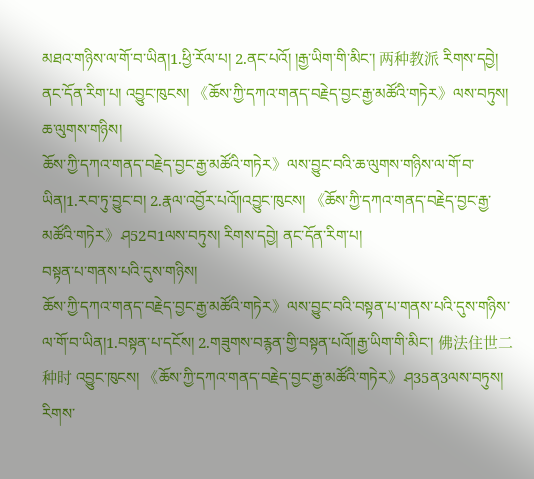མཐའ་གཉིས་ལ་གོ་བ་ཡིན།1.ཕྱི་རོལ་པ། 2.ནང་པའོ། །རྒྱ་ཡིག་གི་མིང་། 两种教派 རིགས་དབྱེ། ནང་དོན་རིག་པ། འབྱུང་ཁུངས། 《ཆོས་ཀྱི་དཀའ་གནད་བརྗེད་བྱང་རྒྱ་མཚོའི་གཏེར》ལས་བཏུས།
ཆ་ལུགས་གཉིས།
ཆོས་ཀྱི་དཀའ་གནད་བརྗེད་བྱང་རྒྱ་མཚོའི་གཏེར》ལས་བྱུང་བའི་ཆ་ལུགས་གཉིས་ལ་གོ་བ་ཡིན།1.རབ་ཏུ་བྱུང་བ། 2.རྣལ་འབྱོར་པའོ༎འབྱུང་ཁུངས། 《ཆོས་ཀྱི་དཀའ་གནད་བརྗེད་བྱང་རྒྱ་མཚོའི་གཏེར》ཤ52བ1ལས་བཏུས། རིགས་དབྱེ། ནང་དོན་རིག་པ།
བསྟན་པ་གནས་པའི་དུས་གཉིས།
ཆོས་ཀྱི་དཀའ་གནད་བརྗེད་བྱང་རྒྱ་མཚོའི་གཏེར》ལས་བྱུང་བའི་བསྟན་པ་གནས་པའི་དུས་གཉིས་ལ་གོ་བ་ཡིན།1.བསྟན་པ་དངོས། 2.གཟུགས་བརྙན་གྱི་བསྟན་པའོ༎རྒྱ་ཡིག་གི་མིང་། 佛法住世二种时 འབྱུང་ཁུངས། 《ཆོས་ཀྱི་དཀའ་གནད་བརྗེད་བྱང་རྒྱ་མཚོའི་གཏེར》ཤ35ན3ལས་བཏུས། རིགས་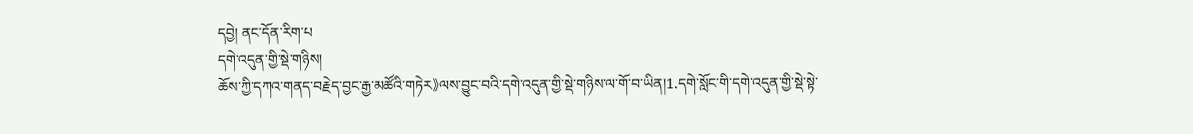དབྱེ། ནང་དོན་རིག་པ
དགེ་འདུན་གྱི་སྡེ་གཉིས།
ཆོས་ཀྱི་དཀའ་གནད་བརྗེད་བྱང་རྒྱ་མཚོའི་གཏེར》ལས་བྱུང་བའི་དགེ་འདུན་གྱི་སྡེ་གཉིས་ལ་གོ་བ་ཡིན།1.དགེ་སློང་གི་དགེ་འདུན་གྱི་སྡེ་སྟེ་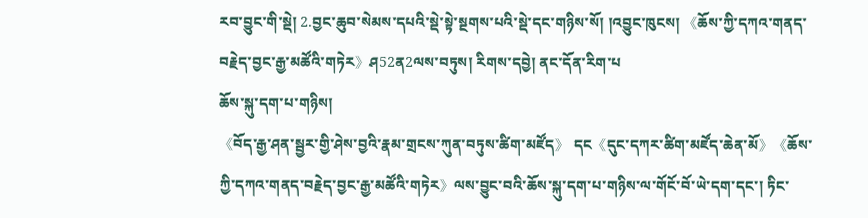རབ་བྱུང་གི་སྡེ། 2.བྱང་ཆུབ་སེམས་དཔའི་སྡེ་སྟེ་སྔགས་པའི་སྡེ་དང་གཉིས་སོ། །འབྱུང་ཁུངས། 《ཆོས་ཀྱི་དཀའ་གནད་བརྗེད་བྱང་རྒྱ་མཚོའི་གཏེར》ཤ52ན2ལས་བཏུས། རིགས་དབྱེ། ནང་དོན་རིག་པ
ཆོས་སྐུ་དག་པ་གཉིས།
《བོད་རྒྱ་ཤན་སྦྱར་གྱི་ཤེས་བྱའི་རྣམ་གྲངས་ཀུན་བཏུས་ཚིག་མཛོད》 དང《དུང་དཀར་ཚིག་མཛོད་ཆེན་མོ》《ཆོས་ཀྱི་དཀའ་གནད་བརྗེད་བྱང་རྒྱ་མཚོའི་གཏེར》ལས་བྱུང་བའི་ཆོས་སྐུ་དག་པ་གཉིས་ལ་གོངོ་བོ་ཡེ་དག་དང་། ཏིང་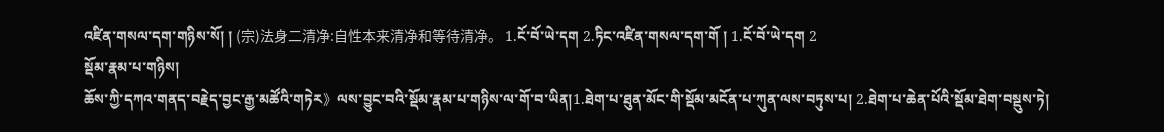འཛིན་གསལ་དག་གཉིས་སོ། ། (宗)法身二清净:自性本来清净和等待清净。 1.ངོ་བོ་ཡེ་དག 2.ཏིང་འཛིན་གསལ་དག་གོ ། 1.ངོ་བོ་ཡེ་དག 2
སྡོམ་རྣམ་པ་གཉིས།
ཆོས་ཀྱི་དཀའ་གནད་བརྗེད་བྱང་རྒྱ་མཚོའི་གཏེར》ལས་བྱུང་བའི་སྡོམ་རྣམ་པ་གཉིས་ལ་གོ་བ་ཡིན།1.ཐེག་པ་ཐུན་མོང་གི་སྡོམ་མངོན་པ་ཀུན་ལས་བཏུས་པ། 2.ཐེག་པ་ཆེན་པོའི་སྡོམ་ཐེག་བསྡུས་ཏེ།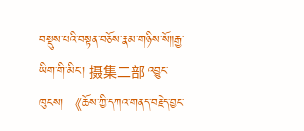བསྡུས་པའི་བསྟན་བཅོས་རྣམ་གཉིས་སོ༎རྒྱ་ཡིག་གི་མིང་། 摄集二部 འབྱུང་ཁུངས། 《ཆོས་ཀྱི་དཀའ་གནད་བརྗེད་བྱང་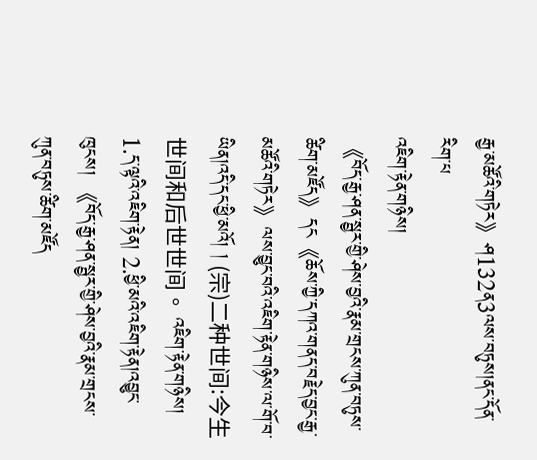རྒྱ་མཚོའི་གཏེར》ཤ132ན3ལས་བཏུས།ནང་དོན་རིག་པ
འཇིག་རྟེན་གཉིས།
《བོད་རྒྱ་ཤན་སྦྱར་གྱི་ཤེས་བྱའི་རྣམ་གྲངས་ཀུན་བཏུས་ཚིག་མཛོད》དང《ཆོས་ཀྱི་དཀའ་གནད་བརྗེད་བྱང་རྒྱ་མཚོའི་གཏེར》ལས་བྱུང་བའི་འཇིག་རྟེན་གཉིས་ལ་གོ་བ་ཡིན།འདི་དང་ཕྱི་མའོ། ། (宗)二种世间:今生世间和后世世间。 འཇིག་རྟེན་གཉིས། 1.ད་ལྟའི་འཇིག་རྟེན། 2.ཕྱི་མའི་འཇིག་རྟེན།འབྱུང་ཁུངས། 《བོད་རྒྱ་ཤན་སྦྱར་གྱི་ཤེས་བྱའི་རྣམ་གྲངས་ཀུན་བཏུས་ཚིག་མཛོད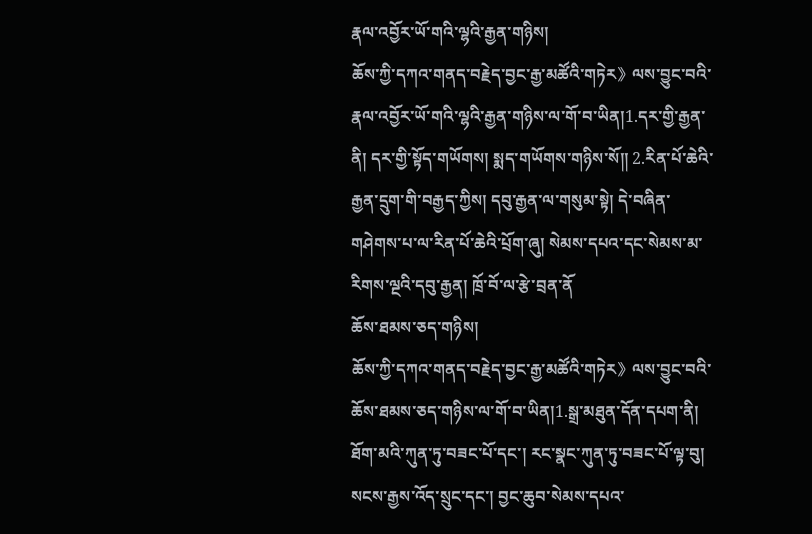རྣལ་འབྱོར་ཡོ་གའི་ལྷའི་རྒྱན་གཉིས།
ཆོས་ཀྱི་དཀའ་གནད་བརྗེད་བྱང་རྒྱ་མཚོའི་གཏེར》ལས་བྱུང་བའི་རྣལ་འབྱོར་ཡོ་གའི་ལྷའི་རྒྱན་གཉིས་ལ་གོ་བ་ཡིན།1.དར་གྱི་རྒྱན་ནི། དར་གྱི་སྟོད་གཡོགས། སྨད་གཡོགས་གཉིས་སོ༎ 2.རིན་པོ་ཆེའི་རྒྱན་དྲུག་གི་བརྒྱད་ཀྱིས། དབུ་རྒྱན་ལ་གསུམ་སྟེ། དེ་བཞིན་གཤེགས་པ་ལ་རིན་པོ་ཆེའི་པྲོག་ཞུ། སེམས་དཔའ་དང་སེམས་མ་རིགས་ལྔའི་དབུ་རྒྱན། ཁྲོ་བོ་ལ་རྩེ་བྲན་ནོ
ཆོས་ཐམས་ཅད་གཉིས།
ཆོས་ཀྱི་དཀའ་གནད་བརྗེད་བྱང་རྒྱ་མཚོའི་གཏེར》ལས་བྱུང་བའི་ཆོས་ཐམས་ཅད་གཉིས་ལ་གོ་བ་ཡིན།1.སྒྲ་མཐུན་དོན་དཔག་ནི། ཐོག་མའི་ཀུན་ཏུ་བཟང་པོ་དང་། རང་སྣང་ཀུན་ཏུ་བཟང་པོ་ལྟ་བུ། སངས་རྒྱས་འོད་སྲུང་དང་། བྱང་ཆུབ་སེམས་དཔའ་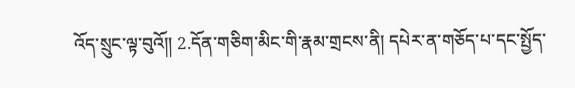འོད་སྲུང་ལྟ་བུའོ༎ 2.དོན་གཅིག་མིང་གི་རྣམ་གྲངས་ནི། དཔེར་ན་གཅོད་པ་དང་སྤྱོད་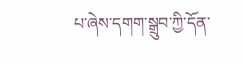པ་ཞེས་དགག་སྒྲུབ་ཀྱི་དོན་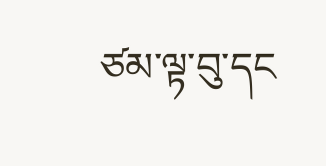ཙམ་ལྟ་བུ་དང